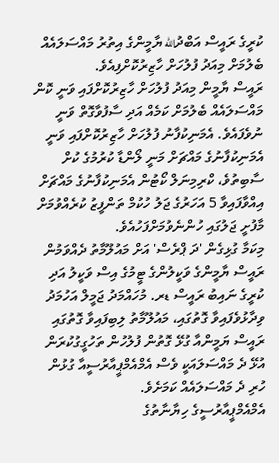ކުރީގެ ރައީސް އަބްދުالله ޔާމީންގެ އިތުރު މައްސަލައެއް ބެލުމަށް މިއަދު ފުލުހަށް ހާޒިރުކޮށްފިއެވެ.
ރައީސް ޔާމީން މިއަދު ފުލުހަށް ހާޒިރުކޮށްފައި ވަނީ ކޮން މައްސަލައެއް ބެލުމަށް ކަމެއް އަދި ސާފުވާގޮތް ވަނީ ނުވެފައެވެ. އެމަނިކުފާނު ފުލުހަށް ހާޒިރުކޮށްފައި ވަނީ އެމަނިކުފާނުގެ މައްޗަށް މަނީ ލޯންޑާ ކުރުމުގެ ކުށް ސާބިތުވެ، ކްރިމިނަލް ކޯޓުން އެމަނިކުފާނުގެ މައްޗަށް އިއްވާފައިވާ 5 އަހަރުގެ ޖަލު ހުކުމް ތަންފީޒު ކުރެއްވުމަށް މާފުށީ ޖަލުގައި ހުންނެވުމަށްފަހުއެވެ.
މިކަމާ ގުޅިގެން 'ދަ ޕްރެސް' އަށް މައުލޫމާތު ދެއްވަމުން ރައީސް ޔާމީންގެ ވަކީލުންގެ ޓީމުގެ އިސް ވަކީލު އަދި ކުރީގެ ނައިބު ރައީސް ޑރ. މުހައްމަދު ޖަމީލް އަހުމަދު ވިދާޅުވެފައިވާ ގޮތުގައި، މައުލޫމާތު ލިބިފައިވާ ގޮތުގައި ރައީސް ޔަމީންއާ ގުޅޭ ގޮތުން ފުލުހުން ތަހުގީގުކުރަން އުޅޭ ދެ މައްސަލައަކީ ވެސް އެމްއެމްޕީއާރުސީއާ ގުޅުން ހުރި ދެ މައްސަލައެއް ކަމަށެވެ.
އެމްއެމްޕީއާރުސީގެ ހިޔާނާތުގެ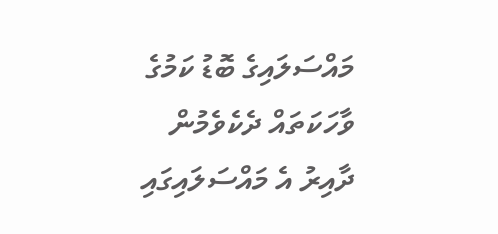މައްސަލައިގެ ބޮޑު ކަމުގެ ވާހަކަތައް ދެކެވެމުން ދާއިރު އެ މައްސަލައިގައި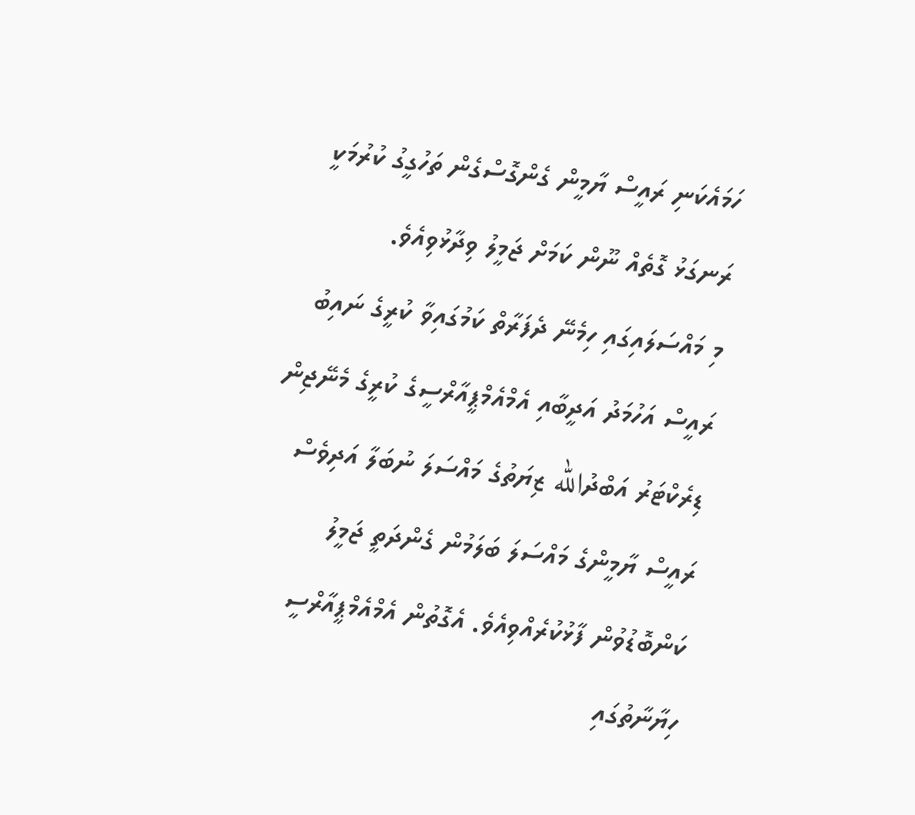ހަމައެކަނި ރައީސް ޔާމީން ގެންގޮސްގެން ތަހުގީގު ކުރުމަކީ ރަނގަޅު ގޮތެއް ނޫން ކަމަށް ޖަމީލު ވިދާޅުވިއެވެ.
މި މައްސަލައިގައި ހިމެނޭ ދެފަރާތް ކަމުގައިވާ ކުރީގެ ނައިބު ރައީސް އަހުމަދު އަދީބާއި އެމްއެމްޕީއާރްސީގެ ކުރީގެ މެނޭޖިން ޑިރެކްޓަރު އަބްދުالله ޒިޔަތުގެ މައްސަލަ ނުބަލާ އަދިވެސް ރައީސް ޔާމީންގެ މައްސަލަ ބަލަމުން ގެންދަތީ ޖަމީލު ކަންބޮޑުވުން ފާޅުކުރެއްވިއެވެ. އެގޮތުން އެމްއެމްޕީއާރްސީ ހިޔާނާތުގައި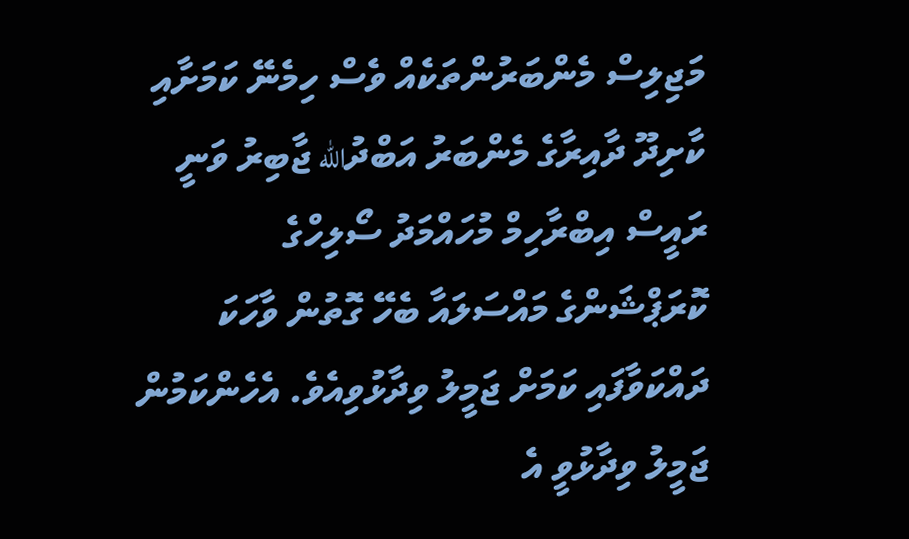މަޖިލިސް މެންބަރުންތަކެއް ވެސް ހިމެނޭ ކަމަށާއި ކާށިދޫ ދާއިރާގެ މެންބަރު އަބްދުالله ޖާބިރު ވަނީ ރައީސް އިބްރާހިމް މުހައްމަދު ސޯލިހްގެ ކޮރަޕްޝަންގެ މައްސަލައާ ބެހޭ ގޮތުން ވާހަކަ ދައްކަވާފައި ކަމަށް ޖަމީލު ވިދާޅުވިއެވެ. އެހެންކަމުން ޖަމީލު ވިދާޅުވީ އެ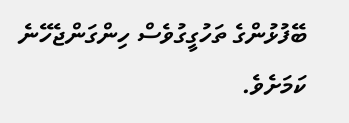ބޭފުޅުންގެ ތަހުގީގުވެސް ހިންގަންޖެހޭނެ ކަމަށެވެ.